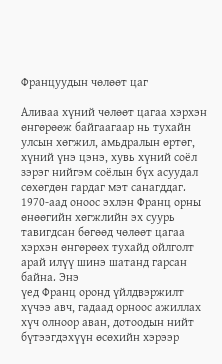Француудын чөлөөт цаг

Аливаа хүний чөлөөт цагаа хэрхэн өнгөрөөж байгаагаар нь тухайн улсын хөгжил, амьдралын өртөг, хүний үнэ цэнэ, хувь хүний соёл зэрэг нийгэм соёлын бүх асуудал сөхөгдөн гардаг мэт санагддаг.
1970-аад оноос эхлэн Франц орны өнөөгийн хөгжлийн эх суурь тавигдсан бөгөөд чөлөөт цагаа хэрхэн өнгөрөөх тухайд ойлголт арай илүү шинэ шатанд гарсан байна. Энэ
үед Франц оронд үйлдвэржилт хүчээ авч, гадаад орноос ажиллах хүч олноор аван, дотоодын нийт бүтээгдэхүүн өсөхийн хэрээр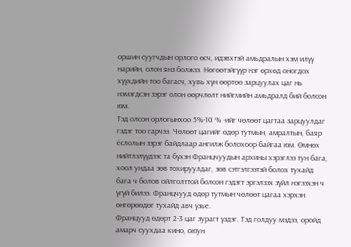оршин суугчдын орлого өсч, идэвхтэй амьдралын хэм илүү нарийн, олон янз болжээ. Нөгөөтэйгүүр нэг өрхөд оногдох хүүхдийн тоо багасч, хувь хүн өөртөө зарцуулах цаг нь нэмэгдсэн зэрэг олон өөрчлөлт нийгмийн амьдралд бий болсон юм.
Тэд олсон орлогынхоо 5%-10 % -ийг чөлөөт цагтаа зарцуулдаг гэдэг тоо гарчээ. Чөлөөт цагийг өдөр тутмын, амралтын, баяр ёслолын зэрэг байдлаар ангилж болохоор байгаа юм. Өмнөх нийтлэлүүдээс та бүхэн Францчуудын архины хэрэглээ тун бага, хоол ундаа зөв тохируулдаг, зөв сэтгэлгээтэй болох тухайд бага ч болов ойлголттой болсон гэдэгт эргэлзэх зүйл нэгээхэн ч үгүй билээ. Францчууд өдөр тутмын чөлөөт цагаа хэрхэн өнгөрөөдөг тухайд авч үзье.
Францууд өдөрт 2-3 цаг зурагт үздэг. Тэд голдуу мэдээ, оройд амарч суухдаа кино, оюун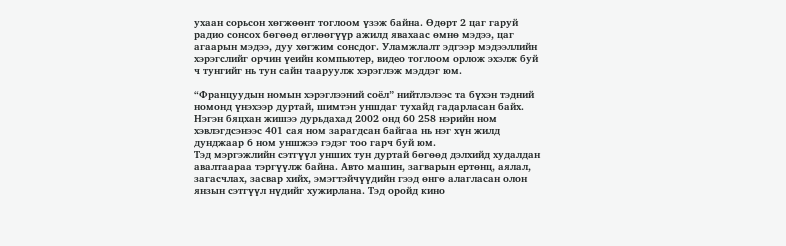ухаан сорьсон хөгжөөнт тоглоом үзэж байна. Өдөрт 2 цаг гаруй радио сонсох бөгөөд өглөөгүүр ажилд явахаас өмнө мэдээ, цаг агаарын мэдээ, дуу хөгжим сонсдог. Уламжлалт эдгээр мэдээллийн хэрэгслийг орчин үеийн компьютер, видео тоглоом орлож эхэлж буй ч тунгийг нь тун сайн тааруулж хэрэглэж мэддэг юм.

“Француудын номын хэрэглээний соёл” нийтлэлээс та бүхэн тэдний номонд үнэхээр дуртай, шимтэн уншдаг тухайд гадарласан байх. Нэгэн бяцхан жишээ дурьдахад 2002 онд 60 258 нэрийн ном хэвлэгдсэнээс 401 сая ном зарагдсан байгаа нь нэг хүн жилд дунджаар 6 ном уншжээ гэдэг тоо гарч буй юм.
Тэд мэргэжлийн сэтгүүл унших тун дуртай бөгөөд дэлхийд худалдан авалтаараа тэргүүлж байна. Авто машин, загварын ертөнц, аялал, загасчлах, засвар хийх, эмэгтэйчүүдийн гээд өнгө алагласан олон янзын сэтгүүл нүдийг хужирлана. Тэд оройд кино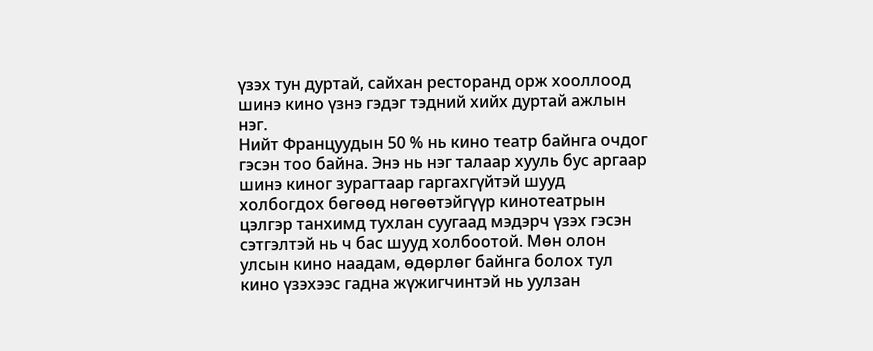үзэх тун дуртай, сайхан ресторанд орж хооллоод шинэ кино үзнэ гэдэг тэдний хийх дуртай ажлын нэг.
Нийт Француудын 50 % нь кино театр байнга очдог гэсэн тоо байна. Энэ нь нэг талаар хууль бус аргаар шинэ киног зурагтаар гаргахгүйтэй шууд холбогдох бөгөөд нөгөөтэйгүүр кинотеатрын цэлгэр танхимд тухлан суугаад мэдэрч үзэх гэсэн сэтгэлтэй нь ч бас шууд холбоотой. Мөн олон улсын кино наадам, өдөрлөг байнга болох тул кино үзэхээс гадна жүжигчинтэй нь уулзан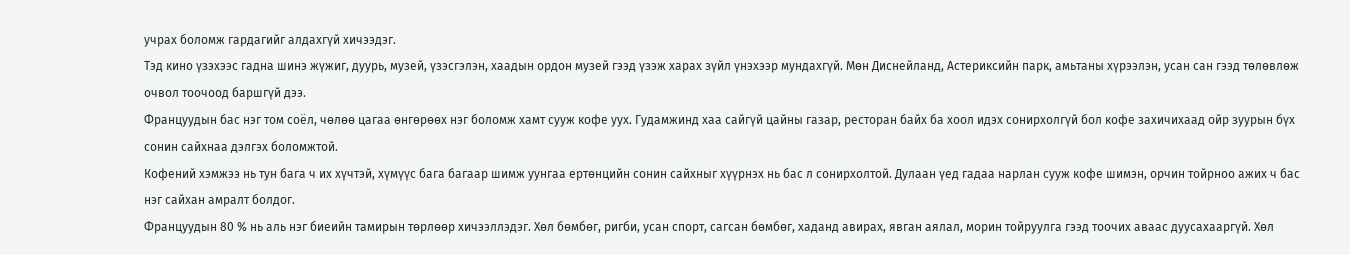учрах боломж гардагийг алдахгүй хичээдэг.
Тэд кино үзэхээс гадна шинэ жүжиг, дуурь, музей, үзэсгэлэн, хаадын ордон музей гээд үзэж харах зүйл үнэхээр мундахгүй. Мөн Диснейланд, Астериксийн парк, амьтаны хүрээлэн, усан сан гээд төлөвлөж очвол тоочоод баршгүй дээ.
Француудын бас нэг том соёл, чөлөө цагаа өнгөрөөх нэг боломж хамт сууж кофе уух. Гудамжинд хаа сайгүй цайны газар, ресторан байх ба хоол идэх сонирхолгүй бол кофе захичихаад ойр зуурын бүх сонин сайхнаа дэлгэх боломжтой.
Кофений хэмжээ нь тун бага ч их хүчтэй, хүмүүс бага багаар шимж уунгаа ертөнцийн сонин сайхныг хүүрнэх нь бас л сонирхолтой. Дулаан үед гадаа нарлан сууж кофе шимэн, орчин тойрноо ажих ч бас нэг сайхан амралт болдог.
Француудын 80 % нь аль нэг биеийн тамирын төрлөөр хичээллэдэг. Хөл бөмбөг, ригби, усан спорт, сагсан бөмбөг, хаданд авирах, явган аялал, морин тойруулга гээд тоочих аваас дуусахааргүй. Хөл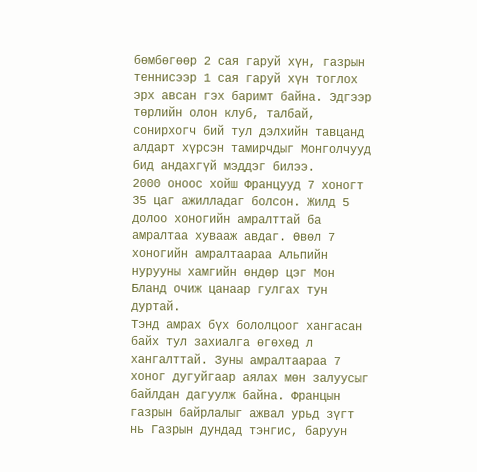бөмбөгөөр 2 сая гаруй хүн, газрын теннисээр 1 сая гаруй хүн тоглох эрх авсан гэх баримт байна. Эдгээр төрлийн олон клуб, талбай, сонирхогч бий тул дэлхийн тавцанд алдарт хүрсэн тамирчдыг Монголчууд бид андахгүй мэддэг билээ.
2000 оноос хойш Францууд 7 хоногт 35 цаг ажилладаг болсон. Жилд 5 долоо хоногийн амралттай ба амралтаа хувааж авдаг. Өвөл 7 хоногийн амралтаараа Альпийн нурууны хамгийн өндөр цэг Мон Бланд очиж цанаар гулгах тун дуртай.
Тэнд амрах бүх бололцоог хангасан байх тул захиалга өгөхөд л хангалттай. Зуны амралтаараа 7 хоног дугуйгаар аялах мөн залуусыг байлдан дагуулж байна. Францын газрын байрлалыг ажвал урьд зүгт нь Газрын дундад тэнгис, баруун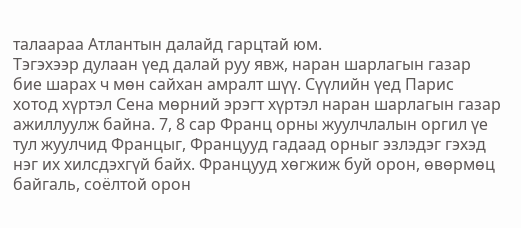талаараа Атлантын далайд гарцтай юм.
Тэгэхээр дулаан үед далай руу явж, наран шарлагын газар бие шарах ч мөн сайхан амралт шүү. Сүүлийн үед Парис хотод хүртэл Сена мөрний эрэгт хүртэл наран шарлагын газар ажиллуулж байна. 7, 8 сар Франц орны жуулчлалын оргил үе тул жуулчид Францыг, Францууд гадаад орныг эзлэдэг гэхэд нэг их хилсдэхгүй байх. Францууд хөгжиж буй орон, өвөрмөц байгаль, соёлтой орон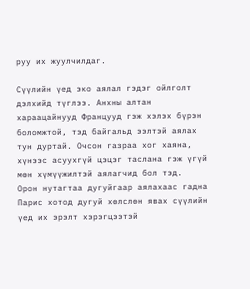руу их жуулчилдаг.

Сүүлийн үед эко аялал гэдэг ойлголт дэлхийд түглээ. Анхны алтан хараацайнууд Францууд гэж хэлэх бүрэн боломжтой, тэд байгальд ээлтэй аялах тун дуртай. Очсон газраа хог хаяна, хүнээс асуухгүй цэцэг таслана гэж үгүй мөн хүмүүжилтэй аялагчид бол тэд.
Орон нутагтаа дугуйгаар аялахаас гадна Парис хотод дугуй хөлслөн явах сүүлийн үед их эрэлт хэрэгцээтэй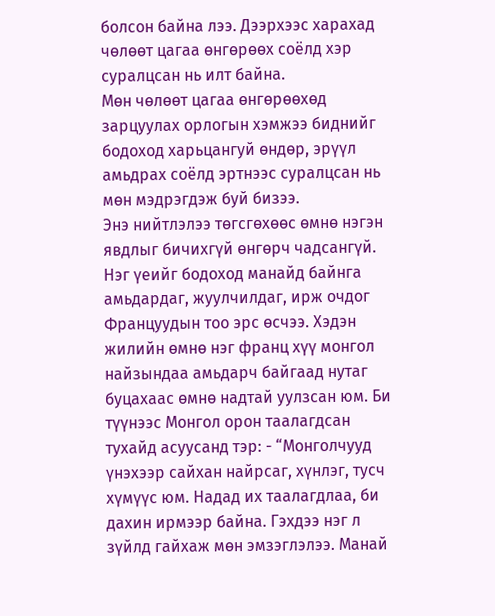болсон байна лээ. Дээрхээс харахад чөлөөт цагаа өнгөрөөх соёлд хэр суралцсан нь илт байна.
Мөн чөлөөт цагаа өнгөрөөхөд зарцуулах орлогын хэмжээ биднийг бодоход харьцангуй өндөр, эрүүл амьдрах соёлд эртнээс суралцсан нь мөн мэдрэгдэж буй бизээ.
Энэ нийтлэлээ төгсгөхөөс өмнө нэгэн явдлыг бичихгүй өнгөрч чадсангүй.
Нэг үеийг бодоход манайд байнга амьдардаг, жуулчилдаг, ирж очдог Француудын тоо эрс өсчээ. Хэдэн жилийн өмнө нэг франц хүү монгол найзындаа амьдарч байгаад нутаг буцахаас өмнө надтай уулзсан юм. Би түүнээс Монгол орон таалагдсан тухайд асуусанд тэр: - “Монголчууд үнэхээр сайхан найрсаг, хүнлэг, тусч хүмүүс юм. Надад их таалагдлаа, би дахин ирмээр байна. Гэхдээ нэг л зүйлд гайхаж мөн эмзэглэлээ. Манай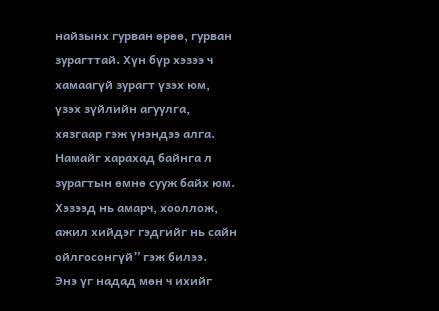найзынх гурван өрөө, гурван зурагттай. Хүн бүр хэзээ ч хамаагүй зурагт үзэх юм, үзэх зүйлийн агуулга, хязгаар гэж үнэндээ алга. Намайг харахад байнга л зурагтын өмнө сууж байх юм. Хэзээд нь амарч, хооллож, ажил хийдэг гэдгийг нь сайн ойлгосонгүй” гэж билээ.
Энэ үг надад мөн ч ихийг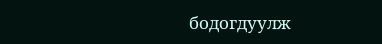бодогдуулж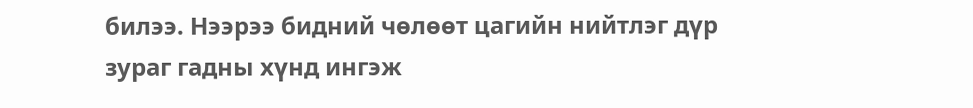билээ. Нээрээ бидний чөлөөт цагийн нийтлэг дүр зураг гадны хүнд ингэж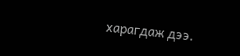харагдаж дээ.